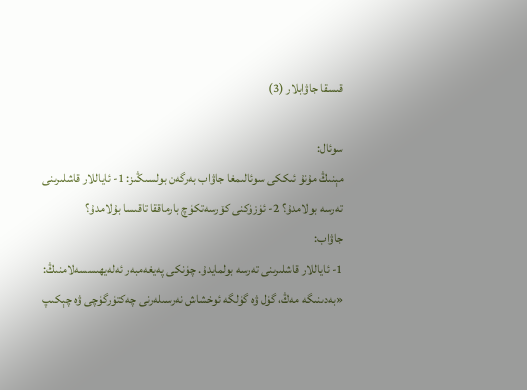قىسقا جاۋابلار (3)

سوئال:
مېنىڭ مۇنۇ ئىككى سوئالىمغا جاۋاب بەرگەن بولسىڭىز: 1- ئاياللار قاشلىرىنى تەرسە بولامدۇ؟ 2- ئۈزۈكنى كۆرسەتكۈچ بارماققا تاقىسا بۇلامدۇ؟
جاۋاب:
1- ئاياللار قاشلىرىنى تەرسە بولمايدۇ. چۈنكى پەيغەمبەر ئەلەيھىسسەلامنىڭ: «بەدىنىگە مەڭ، گۈل ۋە گۈلگە ئوخشاش نەرسىلەرنى چەكتۈرگۈچى ۋە چېكىپ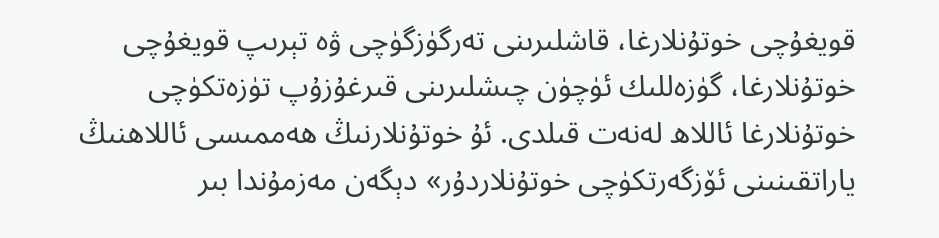قويغۇچى خوتۇنلارغا، قاشلىرىنى تەرگۈزگۈچى ۋە تېرىپ قويغۇچى خوتۇنلارغا، گۈزەللىك ئۈچۈن چىشلىرىنى قىرغۇزۇپ تۈزەتكۈچى خوتۇنلارغا ئاللاھ لەنەت قىلدى. ئۇ خوتۇنلارنىڭ ھەممىسى ئاللاھنىڭ ياراتقىنىنى ئۆزگەرتكۈچى خوتۇنلاردۇر» دېگەن مەزمۇندا بىر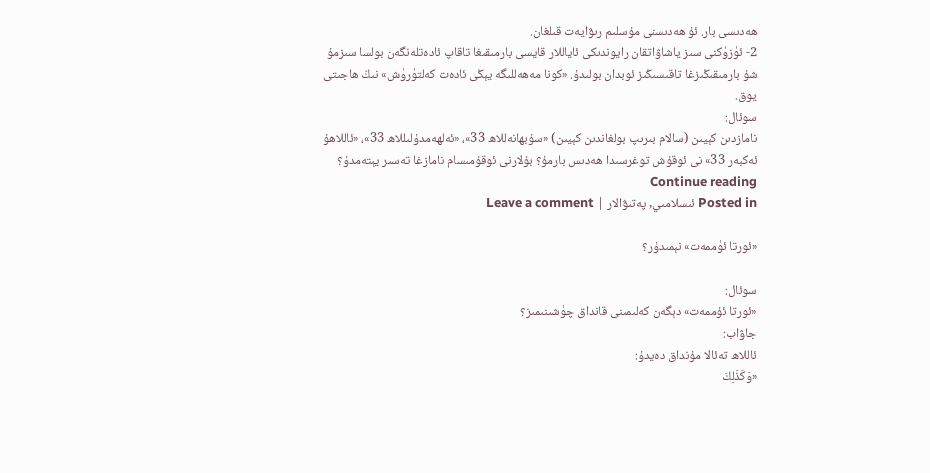ھەدىسى بار. ئۇ ھەدىسنى مۇسلىم رىۋايەت قىلغان.
2- ئۈزۈكنى سىز ياشاۋاتقان رايوندىكى ئاياللار قايسى بارمىقىغا تاقاپ ئادەتلەنگەن بولسا سىزمۇ شۇ بارمىقىڭىزغا تاقىسىڭىز ئوبدان بولىدۇ. «كونا مەھەللىگە يېڭى ئادەت كەلتۈرۈش» نىڭ ھاجىتى يوق.
سوئال:
نامازدىن كېيىن (سالام بىرىپ بولغاندىن كېيىن) «سۇبھانەللاھ 33»، «ئەلھەمدۇلىللاھ 33»، «ئاللاھۇ ئەكبەر 33» نى ئوقۇش توغرسىدا ھەدىس بارمۇ؟ بۇلارنى ئوقۇمىسام نامازغا تەسىر يېتەمدۇ؟ Continue reading
Posted in ئىسلامىي, پەتىۋالار | Leave a comment

«ئورتا ئۈممەت» نېمىدۇر؟

سوئال:
«ئورتا ئۇممەت» دېگەن كەلىمىنى قانداق چۈشىنىمىز؟
جاۋاب:
ئاللاھ تەئالا مۇنداق دەيدۇ:
«وَكَذَلِكَ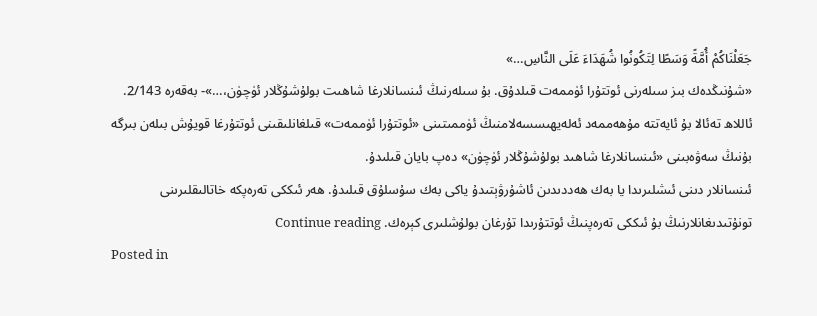جَعَلْنَاكُمْ أُمَّةً وَسَطًا لِتَكُونُوا شُهَدَاءَ عَلَى النَّاسِ…»
«شۇنىڭدەك بىز سىلەرنى ئوتتۇرا ئۈممەت قىلدۇق. بۇ سىلەرنىڭ ئىنسانلارغا شاھىت بولۇشۇڭلار ئۈچۈن،…»- بەقەرە 2/143.
ئاللاھ تەئالا بۇ ئايەتتە مۇھەممەد ئەلەيھىسسەلامنىڭ ئۈممىتىنى «ئوتتۇرا ئۈممەت» قىلغانلىقىنى ئوتتۇرغا قويۇش بىلەن بىرگە بۇنىڭ سەۋەبىنى «ئىنسانلارغا شاھىد بولۇشۇڭلار ئۈچۈن» دەپ بايان قىلىدۇ.
ئىنسانلار دىنى ئىشلىرىدا يا بەك ھەددىدىن ئاشۇرۋېتىدۇ ياكى بەك سۇسلۇق قىلىدۇ. ھەر ئىككى تەرەپكە خاتالىقلىرىنى تونۇتىدىغانلارنىڭ بۇ ئىككى تەرەپنىڭ ئوتتۇرىدا تۇرغان بولۇشلىرى كېرەك. Continue reading
Posted in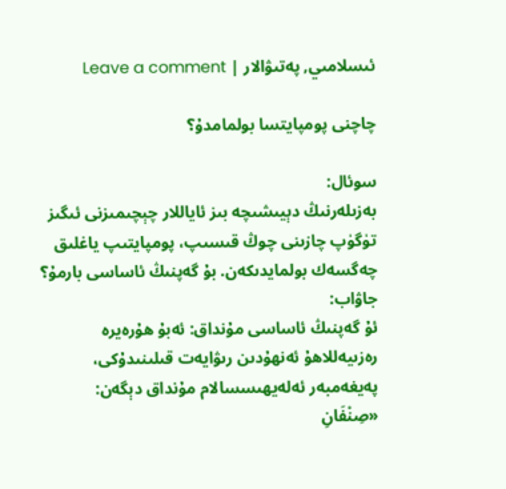ئىسلامىي, پەتىۋالار | Leave a comment

چاچنى پومپايتسا بولمامدۇ؟

سوئال:
بەزىلەرنىڭ دېيىشىچە بىز ئاياللار چېچىمىزنى ئىگىز تۈگۈپ چازىنى چوڭ قىسىپ، پومپايتىپ ياغلىق چەگسەك بولمايدىكەن. بۇ گەپنىڭ ئاساسى بارمۇ؟
جاۋاب:
ئۇ گەپنىڭ ئاساسى مۇنداق: ئەبۇ ھۇرەيرە رەزىيەللاھۇ ئەنھۇدىن رىۋايەت قىلىنىدۇكى، پەيغەمبەر ئەلەيھىسسالام مۇنداق دېگەن:
«صِنْفَانِ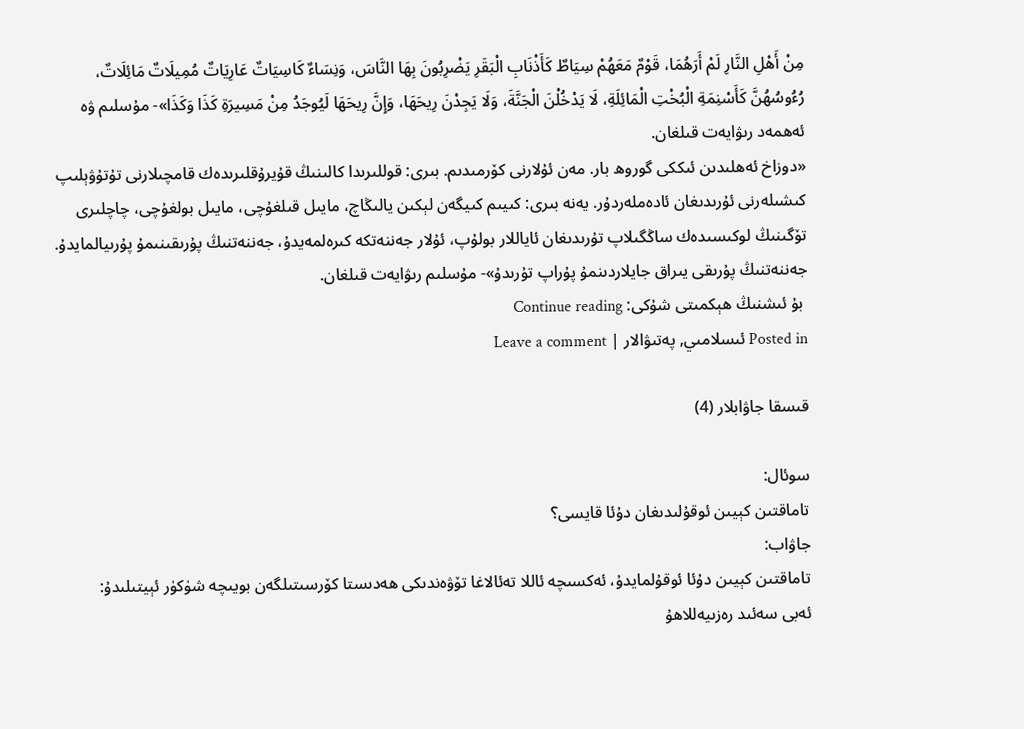مِنْ أَهْلِ النَّارِ لَمْ أَرَهُمَا، قَوْمٌ مَعَهُمْ سِيَاطٌ كَأَذْنَابِ الْبَقَرِ يَضْرِبُونَ بِهَا النَّاسَ، وَنِسَاءٌ كَاسِيَاتٌ عَارِيَاتٌ مُمِيلَاتٌ مَائِلَاتٌ، رُءُوسُهُنَّ كَأَسْنِمَةِ الْبُخْتِ الْمَائِلَةِ، لَا يَدْخُلْنَ الْجَنَّةَ، وَلَا يَجِدْنَ رِيحَهَا، وَإِنَّ رِيحَهَا لَيُوجَدُ مِنْ مَسِيرَةِ كَذَا وَكَذَا»- مۇسلىم ۋە ئەھمەد رىۋايەت قىلغان.
«دوزاخ ئەھلىدىن ئىككى گوروھ بار. مەن ئۇلارنى كۆرمىدىم. بىرى: قوللىرىدا كالىنىڭ قۇيرۇقلىرىدەك قامچىلارنى تۇتۇۋېلىپ كىشىلەرنى ئۇرىدىغان ئادەملەردۇر. يەنە بىرى: كىيىم كىيگەن لېكىن يالىڭاچ، مايىل قىلغۇچى، مايىل بولغۇچى، چاچلىرى تۆگىنىڭ لوكىسىدەك ساڭگىلاپ تۇرىدىغان ئاياللار بولۇپ، ئۇلار جەننەتكە كىرەلمەيدۇ، جەننەتنىڭ پۇرىقىنىمۇ پۇرىيالمايدۇ. جەننەتنىڭ پۇرىقى يىراق جايلاردىنمۇ پۇراپ تۇرىدۇ»- مۇسلىم رىۋايەت قىلغان.
 بۇ ئىشنىڭ ھېكمىتى شۇكى: Continue reading
Posted in ئىسلامىي, پەتىۋالار | Leave a comment

قىسقا جاۋابلار (4)

سوئال:
تاماقتىن كېيىن ئوقۇلىدىغان دۇئا قايسى؟
جاۋاب:
تاماقتىن كېيىن دۇئا ئوقۇلمايدۇ، ئەكسىچە ئاللا تەئالاغا تۆۋەندىكى ھەدىستا كۆرسىتىلگەن بويىچە شۈكۈر ئېيتىلىدۇ:
ئەبى سەئىد رەزىيەللاھۇ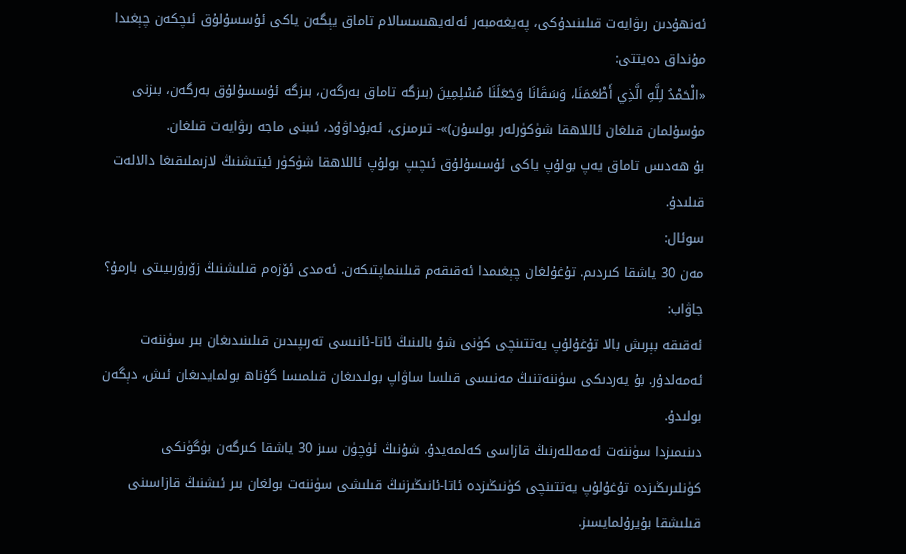ئەنھۇدىن رىۋايەت قىلىنىدۇكى، پەيغەمبەر ئەلەيھىسسالام تاماق يېگەن ياكى ئۇسسۇلۇق ئىچكەن چېغىدا مۇنداق دەيتتى:
«الْحَمْدُ لِلَّهِ الَّذِي أَطْعَمَنَا، وَسَقَانَا وَجَعَلَنَا مُسْلِمِينَ (بىزگە تاماق بەرگەن، بىزگە ئۇسسۇلۇق بەرگەن، بىزنى مۇسۇلمان قىلغان ئاللاھقا شۈكۈرلەر بولسۇن)»- تىرمىزى، ئەبۇداۋۇد، ئىبنى ماجە رىۋايەت قىلغان.
بۇ ھەدىس تاماق يەپ بولۇپ ياكى ئۇسسۇلۇق ئىچىپ بولۇپ ئاللاھقا شۈكۈر ئيتىشنىڭ لازىملىقىغا دالالەت قىلىدۇ.
سوئال:
مەن 30 ياشقا كىردىم. تۇغۇلغان چېغىمدا ئەقىقەم قىلىنماپتىكەن. ئەمدى ئۆزەم قىلىشنىڭ زۆرۈرىيىتى بارمۇ؟
جاۋاب:
ئەقىقە بېرىش بالا تۇغۇلۇپ يەتتىنچى كۈنى شۇ بالىنىڭ ئاتا-ئانىسى تەرىپىدىن قىلىنىدىغان بىر سۈننەت ئەمەلدۇر. بۇ يەردىكى سۈننەتنىڭ مەنىسى قىلسا ساۋاپ بولىدىغان قىلمىسا گۇناھ بولمايدىغان ئىش، دېگەن بولىدۇ.
دىنىمىزدا سۈننەت ئەمەللەرنىڭ قازاسى كەلمەيدۇ. شۇنىڭ ئۈچۈن سىز 30 ياشقا كىرگەن بۈگۈنكى كۈنلىرىڭىزدە تۇغۇلۇپ يەتتىنچى كۈنىڭىزدە ئاتا-ئانىڭىزنىڭ قىلىشى سۈننەت بولغان بىر ئىشنىڭ قازاسىنى قىلىشقا بۇيرۇلمايسىز.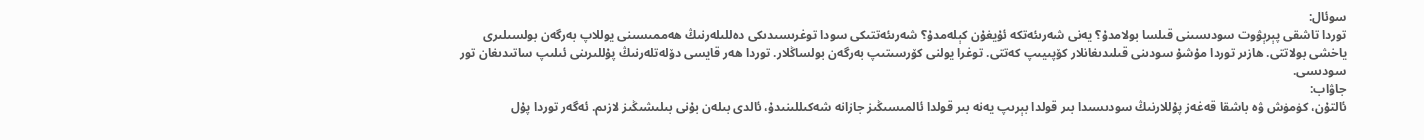سوئال:
توردا تاشقى پېرېۋوت سودىسىنى قىلسا بولامدۇ؟ يەنى شەرىئەتكە ئۇيغۇن كېلەمدۇ؟ شەرىئەتتىكى سودا توغرىسىدىكى دەللىلەرنىڭ ھەممىسىنى يوللاپ بەرگەن بولسىلىرى ياخشى بولاتتى. ھازىر توردا مۇشۇ سودىنى قىلىدىغانلار كۆپىيىپ كەتتى. توغرا يولنى كۆرسىتىپ بەرگەن بولساڭلار. توردا ھەر قايسى دۆلەتلەرنىڭ پۇللىرىنى ئىلىپ ساتىدىغان تور سودىسى.
جاۋاب:
ئالتۇن، كۈمۈش ۋە باشقا قەغەز پۇللارنىڭ سودىسىدا بىر قولدا بېرىپ يەنە بىر قولدا ئالمىسىڭىز جازانە شەكىللىنىدۇ، ئالدى بىلەن بۇنى بىلىشىڭىز لازىم. ئەگەر توردا پۇل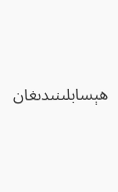ھېسابلىنىدىغان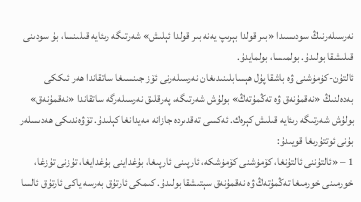نەرسىلەرنىڭ سودىسىدا «بىر قولدا بېرىپ يەنە بىر قولدا ئېلىش» شەرتىگە رىئايە قىلىنسا، بۇ سودىنى قىلىشقا بولىدۇ. بولمىسا، بولمايدۇ.
ئالتۇن-كۈمۈشنى ۋە باشقا پۇل ھېسابلىنىدىغان نەرسىلەرنى ئۆز جىنسىغا ساتقاندا ھەر ئىككى بەدەلنىڭ «نەقمۇنەق ۋە تەڭمۇتەڭ» بولۇش شەرتىگە، پەرقلىق نەرسىلەرگە ساتقاندا «نەقمۇنەق» بولۇش شەرتىگە رىئايە قىلىش كېرەك. ئەكسى تەقدىردە جازانە مەيدانغا كېلىدۇ. تۆۋەندىكى ھەدىسلەر بۇنى ئوتتۇرىغا قويىدۇ:
1 – «ئالتۇننى ئالتۇنغا، كۆمۈشنى كۆمۈشكە، ئارپىنى ئارپىغا، بۇغداينى بۇغدايغا، تۇزنى تۇزغا، خورمىنى خورمىغا تەڭمۇتەڭ ۋە نەقمۇنەق سېتىشقا بولىدۇ. كىمكى ئارتۇق بەرسە ياكى ئارتۇق ئالسا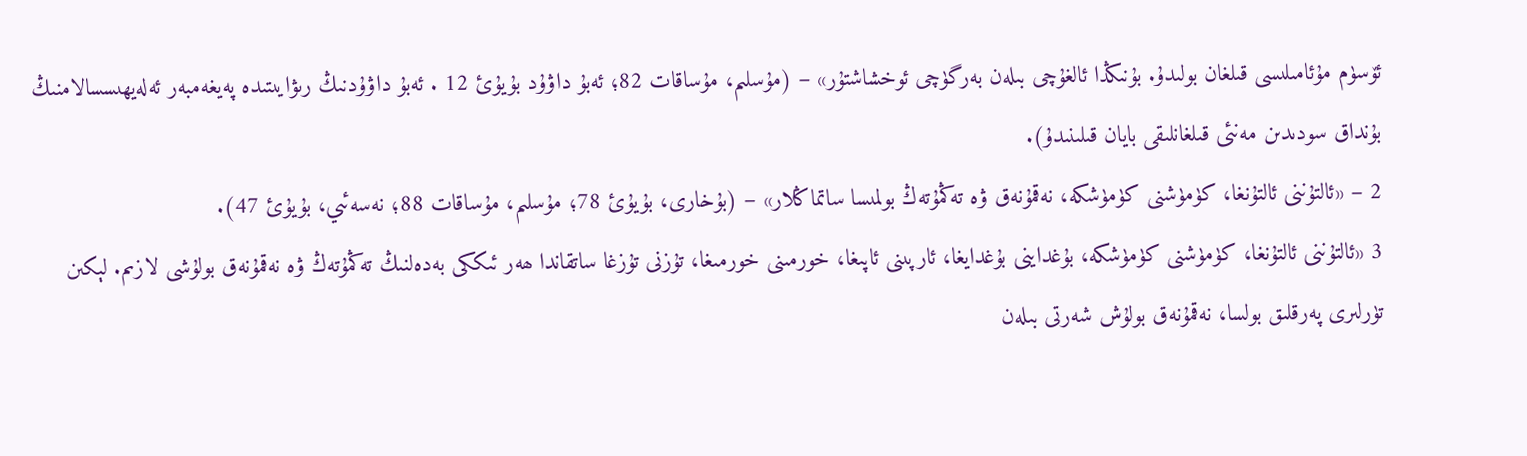ئۆسۈم مۇئامىلىسى قىلغان بولىدۇ. بۇنىڭدا ئالغۇچى بىلەن بەرگۈچى ئوخشاشتۇر» – (مۇسلىم، مۇساقات 82؛ ئەبۇ داۋۇد بۇيۇئ 12 . ئەبۇ داۋۇدنىڭ رىۋايىتىدە پەيغەمبەر ئەلەيھىسسالامنىڭ بۇنداق سودىدىن مەنئى قىلغانلىقى بايان قىلىنىدۇ).
2 – «ئالتۇننى ئالتۇنغا، كۈمۈشنى كۈمۈشكە، نەقمۇنەق ۋە تەڭمۇتەڭ بولمىسا ساتماڭلار» – (بۇخارى، بۇيۇئ 78؛ مۇسلىم، مۇساقات 88؛ نەسەئىي، بۇيۇئ 47).
3 «ئالتۇننى ئالتۇنغا، كۈمۈشنى كۈمۈشكە، بۇغداينى بۇغدايغا، ئارپىنى ئاپىغا، خورمىنى خورمىغا، تۇزنى تۇزغا ساتقاندا ھەر ئىككى بەدەلنىڭ تەڭمۇتەڭ ۋە نەقمۇنەق بولۇشى لازىم. لېكىن تۈرلىرى پەرقلىق بولسا، نەقمۇنەق بولۇش شەرتى بىلەن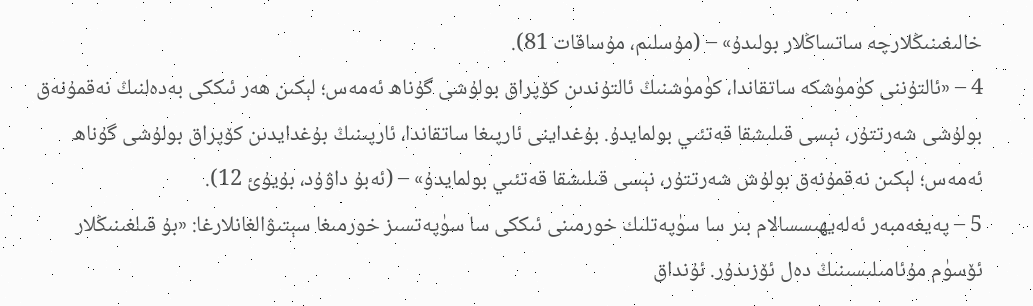خالىغىنىڭلارچە ساتساڭلار بولىدۇ» – (مۇسلىم، مۇساقات 81).
4 – «ئالتۇننى كۈمۈشكە ساتقاندا، كۈمۈشنىڭ ئالتۇندىن كۆپراق بولۇشى گۇناھ ئەمەس؛ لېكىن ھەر ئىككى بەدەلنىڭ نەقمۇنەق بولۇشى شەرتتۇر، نېسى قىلىشقا قەتئىي بولمايدۇ. بۇغداينى ئارپىغا ساتقاندا، ئارپىنىڭ بۇغدايدىن كۆپراق بولۇشى گۇناھ ئەمەس؛ لېكىن نەقمۇنەق بولۇش شەرتتۇر، نېسى قىلىشقا قەتئىي بولمايدۇ» – (ئەبۇ داۋۇد، بۇيۇئ 12).
5 – پەيغەمبەر ئەلەيھىسسالام بىر سا سۈپەتلىك خورمىنى ئىككى سا سۈپەتسىز خورمىغا سېتىۋالغانلارغا: «بۇ قىلغىنىڭلار ئۆسۈم مۇئامىلىسىنىڭ دەل ئۆزىدۇر. ئۇنداق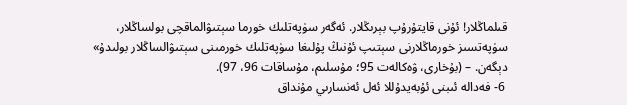قىلماڭلار! ئۇنى قايتۇرۇپ بېرىڭلار. ئەگەر سۈپەتلىك خورما سېتىۋالماقچى بولساڭلار، سۈپەتسىز خورماڭلارنى سېتىپ ئۇنىڭ پۇلىغا سۈپەتلىك خورمىنى سېتىۋالساڭلار بولىدۇ» دېگەن. – (بۇخارى، ۋەكالەت 95؛ مۇسلىم، مۇساقات 96، 97).
 6- فەدالە ئىبنى ئۇبەيدۇللا ئەل ئەنسارىي مۇنداق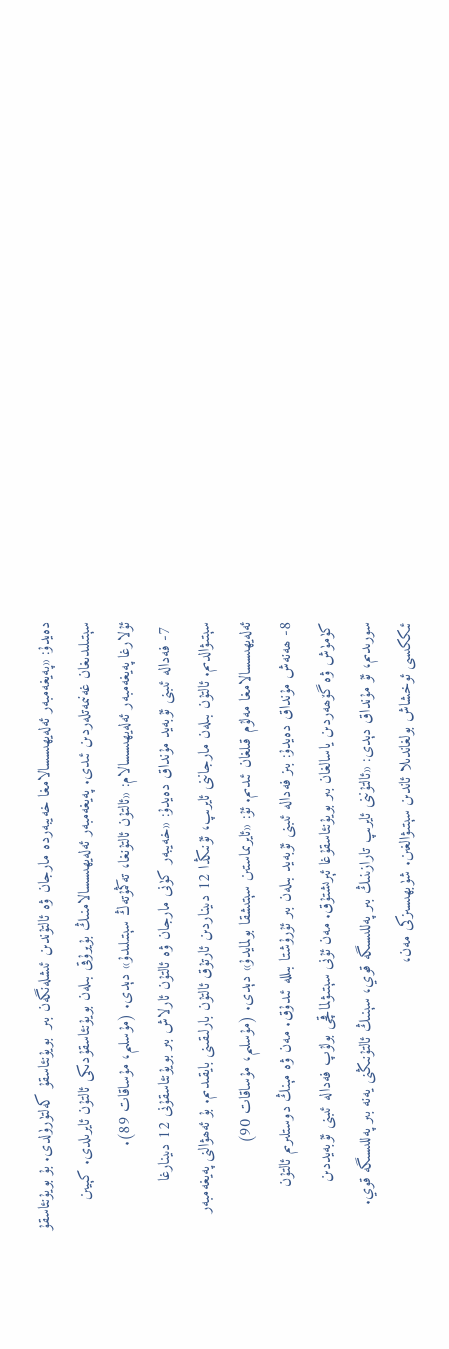دەيدۇ: «پەيغەمبەر ئەلەيھىسسالامغا خەيبەردە مارجان ۋە ئالتۇندىن ئىشلەنگەن بىر  بويۇنئاسقۇ كەلتۈرۈلدى. بۇ بويۇنئاسقۇ سېتىلىدىغان غەنىمەتلەردىن ئىدى. پەيغەمبەر ئەلەيھىسسالامنىڭ بۇيرۇقى بىلەن بويۇنئاسقۇدىكى ئالتۇن ئايرىلدى. كېيىن ئۇلارغا پەيغەمبەر ئەلەيھىسسالام: «ئالتۇن ئالتۇنغا، تەڭمۇتەڭ سېتىلىدۇ» دېدى. (مۇسلىم، مۇساقات 89).
 7- فەدالە ئىبنى ئۇبەيد مۇنداق دەيدۇ: «خەيبەر كۈنى مارجان ۋە ئالتۇن ئارلاش بىر بويۇنئاسقۇنى 12 دىينارغا سېتىۋالدىم. ئالتۇن بىلەن مارجاننى ئايرىپ، ئۇنىڭدا 12 دىيناردىن ئارتۇق ئالتۇن بارلىقىنى بايقىدىم. بۇ ئەھۋالنى پەيغەمبەر ئەلەيھىسسالامغا مەلۇم قىلغان ئىدىم. ئۇ: «ئايرىماستىن سېتىشقا بولمايدۇ» دېدى. (مۇسلىم، مۇساقات 90)
8- ھەنەش مۇنداق دەيدۇ: بىز فەدالە ئىبنى ئۇبەيد بىلەن بىر ئۇرۇشتا بىللە ئىدۇق. مەن ۋە مېنڭ دوستلىرىم ئالتۇن كۈمۈش ۋە گۆھەردىن ياسالغان بىر بويۇنئاسقۇغا ئېرىشتۇق. مەن ئۇنى سېتىۋلماقچى بولۇپ فەدالە ئىبنى ئۇبەيددىن سورىدىم، ئۇ مۇنداق دېدى: «ئالتۇننى ئايرىپ تارازىنىڭ بىر پەللىسىگە قوي، سېنىڭ ئالتۇنىڭنى يەنە بىر پەللىسىگە قوي. ئىككىسى ئوخشاش بولغاندىلا ئاندىن سېتىۋالغىن. شۈبھىسىزكى مەن،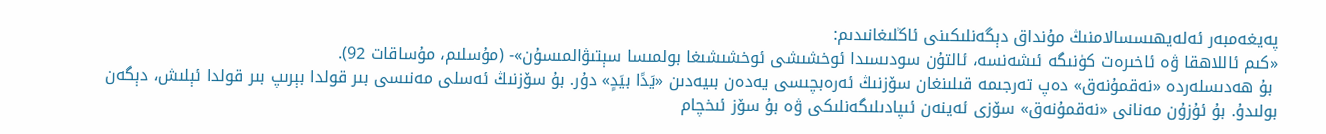پەيغەمبەر ئەلەيھىسسالامنىڭ مۇنداق دېگەنلىكىنى ئاڭلىغانىدىم:
«كىم ئاللاھقا ۋە ئاخىرەت كۈنىگە ئىشەنسە، ئالتۇن سودىسىدا ئوخشىشى ئوخشىشىغا بولمىسا سېتىۋالمىسۇن»- (مۇسلىم، مۇساقات 92).
 بۇ ھەدىسلەردە «نەقمۇنەق» دەپ تەرجىمە قىلىنغان سۆزنىڭ ئەرەبچىسى يەدەن بىيەدىن «يَدًا بيَدٍ» دۇر. بۇ سۆزنىڭ ئەسلى مەنىسى بىر قولدا بېرىپ بىر قولدا ئېلىش، دېگەن بولىدۇ. بۇ ئۇزۇن مەنانى «نەقمۇنەق» سۆزى ئەينەن ئىپادىلىگەنلىكى ۋە بۇ سۆز ئىخچام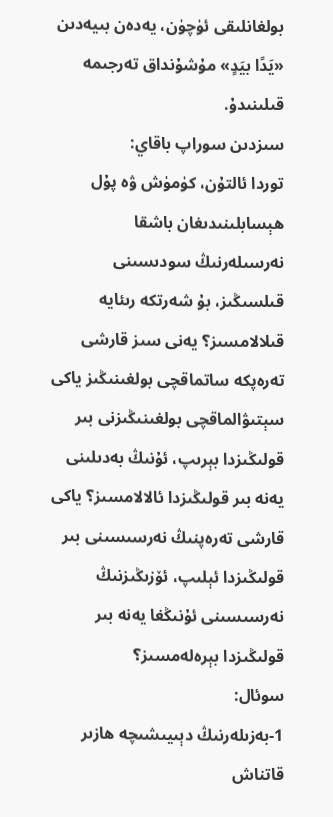بولغانلىقى ئۈچۈن، يەدەن بىيەدىن «يَدًا بيَدٍ» مۇشۇنداق تەرجىمە قىلىنىدۇ.
سىزدىن سوراپ باقاي:
توردا ئالتۇن، كۈمۈش ۋە پۇل ھېسابلىنىدىغان باشقا نەرسىلەرنىڭ سودىسىنى قىلسىڭىز، بۇ شەرتكە رىئايە قىلالامسىز؟ يەنى سىز قارشى تەرەپكە ساتماقچى بولغىنىڭىز ياكى سېتىۋالماقچى بولغىنىڭىزنى بىر قولىڭىزدا بېرىپ، ئۇنىڭ بەدىلىنى يەنە بىر قولىڭىزدا ئالالامسىز؟ ياكى قارشى تەرەپنىڭ نەرسىسىنى بىر قولىڭىزدا ئېلىپ، ئۆزىڭىزنىڭ نەرسىسىنى ئۇنىڭغا يەنە بىر قولىڭىزدا بېرەلەمسىز؟
سوئال:
1-بەزىلەرنىڭ دېىيىشىچە ھازىر قاتناش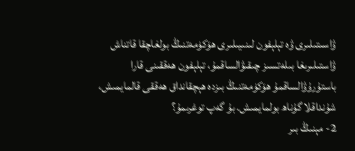ۋاسىتىلىرى ۋە تېلېفون لىنىيىلىرى ھۆكۈمەتنىڭ بولغاچقا قاتناش ۋاستىلىرىغا بىلەتسىز چىقىۋالساقمۇ، تېلېفون ھەققىنى قارا باستۇرۇۋالساقمۇ ھۆكۈمەتنىڭ بىزدە ھېچقانداق ھەققى قالمايمىش، شۇنداقلا گۇناھ بولمايمىش. بۇ گەپ توغرىمۇ؟
2- مېنىڭ بىر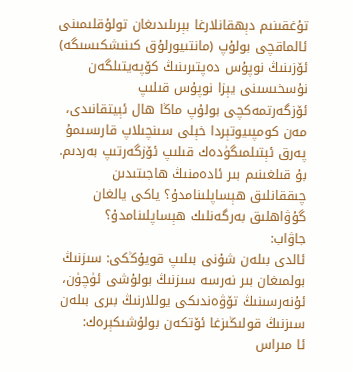تۇغقىنىم دېھقانلارغا بېرىلىدىغان تولۇقلىمىنى ئالماقچى بولۇپ (مانتىيورلۇق كىنىشكىسىگە) ئۆزىنىڭ نوپۇس دەپتىرىنىڭ كۆپەيتىلگەن نۇسخىسىنى يېزا نوپۇس قىلىپ ئۆزگەرتمەكچى بولۇپ ماڭا ھال ئېيتقانىدى، مەن كومپىيوتېردا خېلى سىنچىلاپ قارىسىمۇ پەرق ئېتىلمىگۈدەك قىلىپ ئۆزگەرتىپ بەردىم. بۇ قىلغىنىم بىر ئادەمنىڭ ھاجىتىدىن چىققانلىق ھېساپلىنامدۇ؟ ياكى يالغان گۇۋاھلىق بەرگەنلىك ھېساپلىنامدۇ؟
جاۋاب:
ئالدى بىلەن شۇنى بىلىپ قويۇڭكى: سىزنىڭ بولمىغان بىر نەرسە سىزنىڭ بولۇشى ئۈچۈن، ئۇنەرسىنىڭ تۆۋەندىكى يوللارنىڭ بىرى بىلەن سىزنىڭ قولىڭىزغا ئۆتكەن بولۇشىكېرەك:
ئا مىراس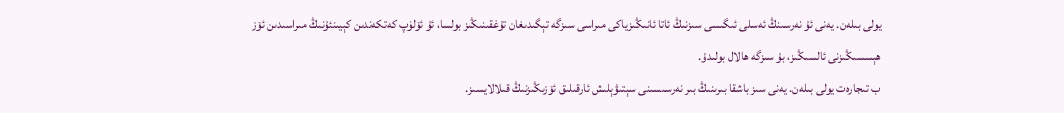يولى بىلەن. يەنى ئۇ نەرسىنڭ ئەسلى ئىگىسى سىزنىڭ ئاتا ئانىڭىزياكى مىراسى سىزگە تېگىدىغان تۇغقىنىڭىز بولسا، ئۇ ئۆلۈپ كەتكەندىن كېيىنئۇنىڭ مىراسىدىن ئۆز ھېسسىڭىزنى ئالسىڭىز، بۇ سىزگە ھالال بولىدۇ.
ب تىجارەت يولى بىلەن. يەنى سىز باشقا بىرىنىڭ بىر نەرسىسىنى سېتىۋېلىش ئارقىلىق ئۆزىڭىزنىڭ قىلالايسىز.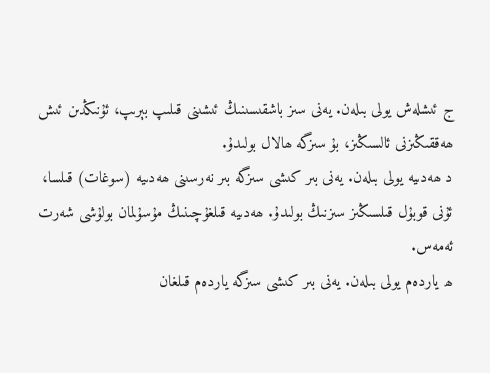ج ئىشلەش يولى بىلەن. يەنى سىز باشقىسىنىڭ ئىشىنى قىلىپ بېرىپ، ئۇنىڭدىن ئىش ھەققىڭىزنى ئالسىڭىز، بۇ سىزگە ھالال بولىدۇ.
د ھەدىيە يولى بىلەن. يەنى بىر كىشى سىزگە بىر نەرسىنى ھەدىيە (سوغات) قىلسا، ئۇنى قوبۇل قىلسىڭىز سىزنىڭ بولىدۇ. ھەدىيە قىلغۇچىنىڭ مۇسۇلمان بولۇشى شەرت ئەمەس.
ھ ياردەم يولى بىلەن. يەنى بىر كىشى سىزگە ياردەم قىلغان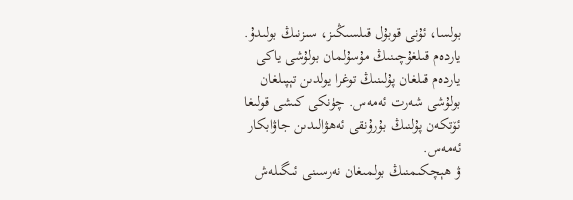بولسا، ئۇنى قوبۇل قىلسىڭىز، سىزنىڭ بولىدۇ. ياردەم قىلغۇچىنىڭ مۇسۇلمان بولۇشى ياكى ياردەم قىلغان پۇلىنىڭ توغرا يولدىن تېپىلغان بولۇشى شەرت ئەمەس. چۈنكى كىشى قولىغا ئۆتكەن پۇلنىڭ بۇرۇنقى ئەھۋالىدىن جاۋابكار ئەمەس.
ۋ ھېچكىمنىڭ بولمىغان نەرسىنى ئىگىلەش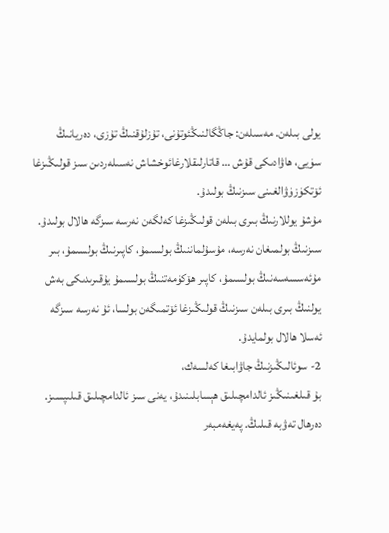يولى بىلەن. مەسىلەن: جاڭگالنىڭئوتۇنى، تۇزلۇقنىڭ تۇزى، دەريانىڭ سۈيى، ھاۋادىكى قۇش … قاتارلىقلارغائوخشاش نەسىلەردىن سىز قولىڭىزغا ئۆتكۈزۈۋالغىنى سىزنىڭ بولىدۇ.
مۇشۇ يوللارنىڭ بىرى بىلەن قولىڭىزغا كەلگەن نەرسە سىزگە ھالال بولىدۇ.
سىزنىڭ بولمىغان نەرسە، مۇسۇلماننىڭ بولسىمۇ، كاپىرنىڭ بولسىمۇ، بىر مۇئەسسەسەنىڭ بولسىمۇ، كاپىر ھۆكۈمەتنىڭ بولسىمۇ يۇقىرىدىكى بەش يولنىڭ بىرى بىلەن سىزنىڭ قولىڭىزغا ئۆتمىگەن بولسا، ئۇ نەرسە سىزگە ئەسلا ھالال بولمايدۇ.
2- سوئالىڭىزنىڭ جاۋابىغا كەلسەك،
بۇ قىلغىنىڭىز ئالدامچىلىق ھېسابلىنىدۇ، يەنى سىز ئالدامچىلىق قىلىپسىز. دەرھال تەۋبە قىلىڭ. پەيغەمبەر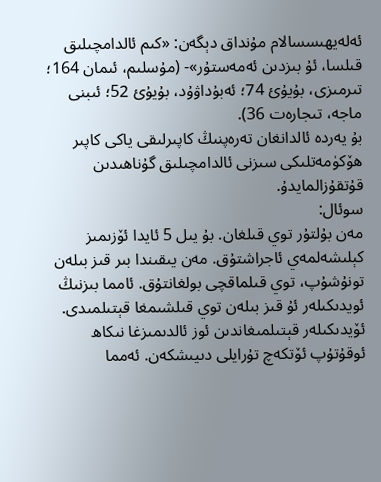ئەلەيھىسسالام مۇنداق دېگەن: «كىم ئالدامچىلىق قىلسا، ئۇ بىزدىن ئەمەستۇر»- (مۇسلىم، ئىمان 164؛ تىرمىزى، بۇيۇئ 74؛ ئەبۇداۋۇد، بۇيۇئ 52؛ ئىبنى ماجە، تىجارەت 36).
بۇ يەردە ئالدانغان تەرەپنىڭ كاپىرلىقى ياكى كاپىر ھۆكۈمەتلىكى سىزنى ئالدامچىلىق گۇناھىدىن قۇتقۇزالمايدۇ.
سوئال:
مەن بۇلتۇر توي قىلغان. بۇ يىل 5 ئايدا ئۆزىمىز كېلىشەلمەي ئاجراشتۇق. مەن يىقىندا بىر قىز بىلەن تونۇشۇپ، توي قىلماقچى بولغانتۇق. ئامما بىزنىڭ ئويدىكىلەر ئۇ قىز بىلەن توي قىلشىمغا قېتىلمىدى. ئۆيدىكىلەر قېتىلمىغاندىن ئوز ئالدىمىزغا نىكاھ ئوقۇتۇپ ئۆتكەچ تۇرايلى دىيىشكەن. ئەمما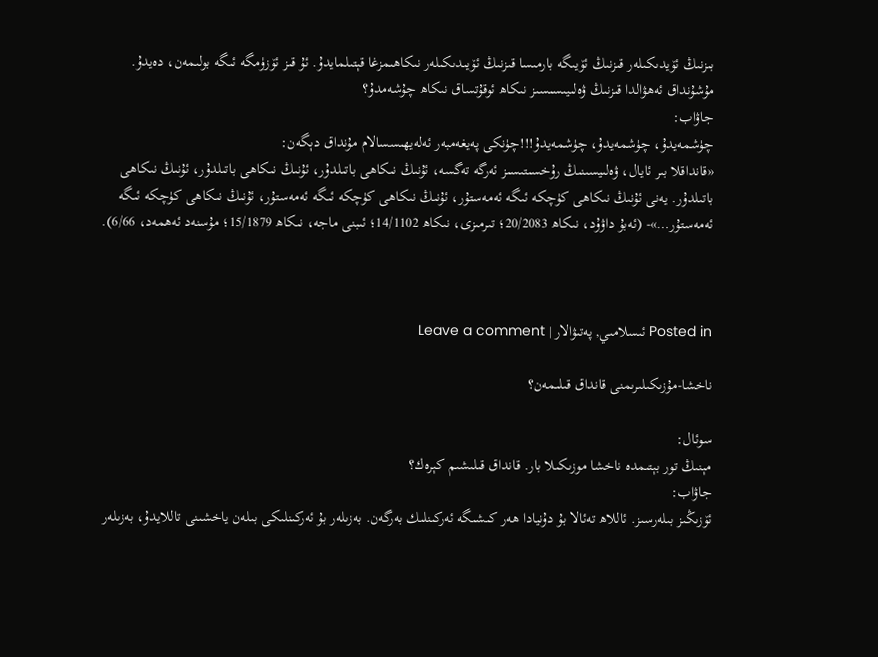بىزنىڭ ئۆيدىكىلەر قىزنىڭ ئۆيىگە بارمىسا قىزنىڭ ئۆيىدىكىلەر نىكاھىمزغا قېتىلمايدۇ. ئۇ قىز ئۆزۈمگە ئىگە بولىمەن، دەيدۇ. مۇشۇنداق ئەھۋالدا قىزنىڭ ۋەلىيىسىسىز نىكاھ ئوقۇتساق نىكاھ چۇشەمدۇ؟
جاۋاب:
چۈشمەيدۇ، چۈشمەيدۇ، چۈشمەيدۇ!!!چۈنكى پەيغەمبەر ئەلەيھىسسالام مۇنداق دېگەن:
«قانداقلا بىر ئايال، ۋەلىيسىنىڭ رۇخسىتىسىز ئەرگە تەگسە، ئۇنىڭ نىكاھى باتىلدۇر، ئۇنىڭ نىكاھى باتىلدۇر، ئۇنىڭ نىكاھى باتىلدۇر. يەنى ئۇنىڭ نىكاھى كۈچكە ئىگە ئەمەستۇر، ئۇنىڭ نىكاھى كۈچكە ئىگە ئەمەستۇر، ئۇنىڭ نىكاھى كۈچكە ئىگە ئەمەستۇر…»- (ئەبۇ داۋۇد، نىكاھ 20/2083؛ تىرمىزى، نىكاھ 14/1102؛ ئىبنى ماجە، نىكاھ 15/1879؛ مۇسنەد ئەھمەد، 6/66).



Posted in ئىسلامىي, پەتىۋالار | Leave a comment

ناخشا-مۇزىكىلىرىمنى قانداق قىلىمەن؟

سوئال:
مېنىڭ تور بېتىمدە ناخشا موزىكىلا بار. قانداق قىلىشىم كېرەك؟
جاۋاب:
ئۆزىڭىز بىلەرسىز. ئاللاھ تەئالا بۇ دۇنيادا ھەر كىشىگە ئەركىنلىك بەرگەن. بەزىلەر بۇ ئەركىنلىكى بىلەن ياخشىنى تاللايدۇ، بەزىلەر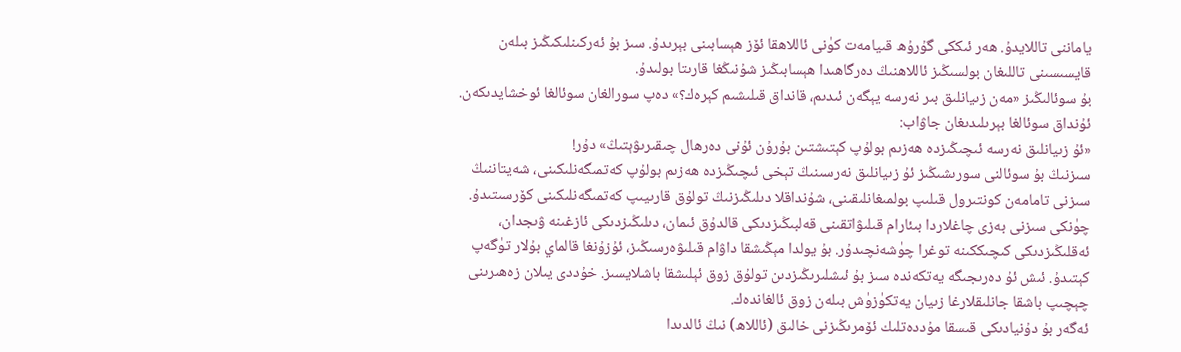ياماننى تاللايدۇ. ھەر ئىككى گۇرۇھ قىيامەت كۈنى ئاللاھقا ئۆز ھېسابىنى بېرىدۇ. سىز بۇ ئەركىنلىكىڭىز بىلەن قايسىسىنى تاللىغان بولسىڭىز ئاللاھنىڭ دەرگاھىدا ھېسابىڭىز شۇنىڭغا قارىتا بولىدۇ.
بۇ سوئالىڭىز «مەن زىيانلىق بىر نەرسە يېگەن ئىدىم، قانداق قىلىشىم كېرەك؟» دەپ سورالغان سوئالغا ئوخشايدىكەن. ئۇنداق سوئالغا بېرىلىدىغان جاۋاب:
«ئۇ زىيانلىق نەرسە ئىچىڭىزدە ھەزىم بولۇپ كېتىشتىن بۇرۇن ئۇنى دەرھال چىقىرىۋېتىڭ» دۇر!
سىزنىڭ بۇ سوئالنى سورىشىڭىز ئۇ زىيانلىق نەرسىنىڭ تېخى ئىچىڭىزدە ھەزىم بولۇپ كەتمىگەنلىكىنى، شەيتاننىڭ سىزنى تامامەن كونتىرول قىلىپ بولمىغانلىقىنى، شۇنداقلا دىلىڭىزنىڭ تولۇق قارىيىپ كەتمىگەنلىكىنى كۆرسىتىدۇ. چۈنكى سىزنى بەزى چاغلاردا بىئارام قىلىۋاتقىنى قەلبىڭىزدىكى قالدۇق ئىمان، دىلىڭىزدىكى ئازغىنە ۋىجدان، ئەقلىڭىزدىكى كىچىككىنە توغرا چۈشەنچىدۇر. بۇ يولدا مېڭىشقا داۋام قىلىۋەرسىڭىز، ئۇزۇنغا قالماي بۇلار تۈگەپ كېتىدۇ. ئىش ئۇ دەرىجىگە يەتكەندە سىز بۇ ئىشلىرىڭىزدىن تولۇق زوق ئېلىشقا باشلايسىز. خۇددى يىلان زەھىرىنى چېچىپ باشقا جانلىقلارغا زىيان يەتكۈزۈش بىلەن زوق ئالغاندەك.
ئەگەر بۇ دۇنيادىكى قىسقا مۇددەتلىك ئۆمرىڭىزنى خالىق (ئاللاھ) نىڭ ئالدىدا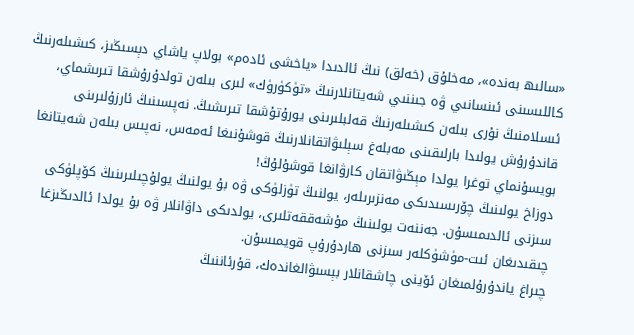«سالىھ بەندە»، مەخلۇق (خەلق) نىڭ ئالدىدا «ياخشى ئادەم» بولاپ ياشاي دېسىڭىز، كىشىلەرنىڭ كاللىسىنى ئىنسانىي ۋە جىننىي شەيتانلارنىڭ «تۈكۈرۈك» لىرى بىلەن تولدۇرۇشقا تىرىشماي، ئىسلامنىڭ نۇرى بىلەن كىشىلەرنىڭ قەلبلىرىنى يورۇتۇشقا تىرىشىڭ. نەپسىنىڭ ئارزۇلىرىنى قاندۇرۇش يولىدا بارلىقىنى مەبلەغ سېلىۋاتقانلارنىڭ قوشۇنىغا ئەمەس، نەپىس بىلەن شەيتانغا بويسۇنماي توغرا يولدا مېڭىۋاتقان كارۋانغا قوشۇلۇڭ!
دوزاخ يولىنىڭ چۆرىسىدىكى مەنزىرىلەر، يولنىڭ تۈزلۈكى ۋە بۇ يولنىڭ يولۇچىلىرىنىڭ كۆپلۈكى سىزنى ئالدىمىسۇن. جەننەت يولىنىڭ مۇشەققەتلىرى، يولدىكى داۋانلار ۋە بۇ يولدا ئالدىڭىزغا چىقىدىغان ئىت-مۈشۈكلەر سىزنى ھاردۇرۇپ قويمىسۇن.
چىراغ ياندۇرۇلمىغان ئۆينى چاشقانلار بېسىۋالغاندەك، قۇرئاننىڭ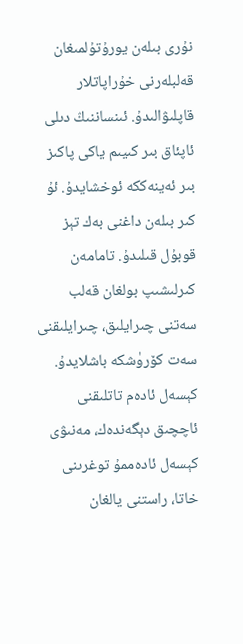نۇرى بىلەن يورۇتۇلمىغان قەلبلەرنى خۇراپاتلار قاپلىۋالىدۇ. ئىنساننىڭ دىلى ئاپئاق بىر كىيىم ياكى پاكىز بىر ئەينەككە ئوخشايدۇ. ئۇ كىر بىلەن داغنى بەك تېز قوبۇل قىلىدۇ. تامامەن كىرلىشىپ بولغان قەلب سەتنى چىرايلىق، چىرايلىقنى سەت كۆرۈشكە باشلايدۇ. كېسەل ئادەم تاتلىقنى ئاچچىق دېگەندەك، مەنىۋى كېسەل ئادەممۇ توغرىنى خاتا، راستنى يالغان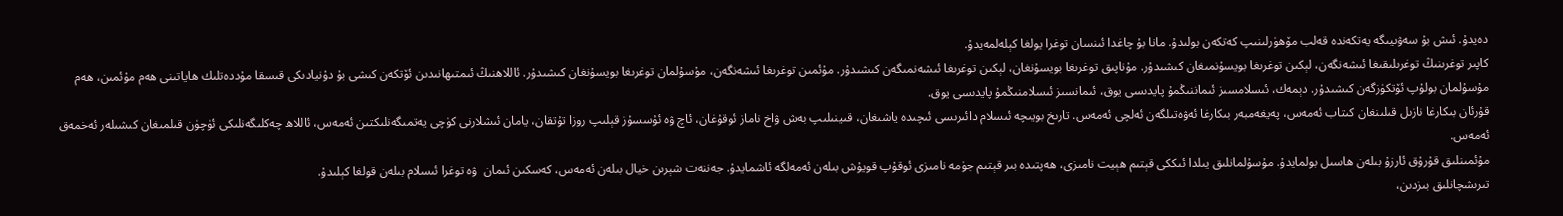دەيدۇ. ئىش بۇ سەۋىيىگە يەتكەندە قەلب مۆھۈرلىنىپ كەتكەن بولىدۇ. مانا بۇ چاغدا ئىنسان توغرا يولغا كېلەلمەيدۇ.
كاپىر توغرىنىڭ توغرىلىقىغا ئىشەنگەن، لېكىن توغرىغا بويسۇنمىغان كىشىدۇر. مۇناپىق توغرىغا بويسۇنغان، لېكىن توغرىغا ئىشەنمىگەن كىشىدۇر. مۇئمىن توغرىغا ئىشەنگەن، مۇسۇلمان توغرىغا بويسۇنغان كىشىدۇر. ئاللاھنىڭ ئىمتىھانىدىن ئۆتكەن كىشى بۇ دۇنيادىكى قىسقا مۇددەتلىك ھاياتىنى ھەم مۇئمىن، ھەم مۇسۇلمان بولۇپ ئۆتكۈزگەن كىشىدۇر. دېمەك، ئىسلامسىز ئىماننىڭمۇ پايدىسى يوق، ئىمانسىز ئىسلامنىڭمۇ پايدىسى يوق.
قۇرئان بىكارغا نازىل قىلىنغان كىتاب ئەمەس، پەيغەمبەر بىكارغا ئەۋەتىلگەن ئەلچى ئەمەس. تارىخ بويىچە ئىسلام دائىرىسى ئىچىدە ياشىغان، قىينىلىپ بەش ۋاخ ناماز ئوقۇغان، ئاچ ۋە ئۇسسۇز قېلىپ روزا تۇتقان، يامان ئىشلارنى كۈچى يەتمىگەنلىكتىن ئەمەس، ئاللاھ چەكلىگەنلىكى ئۈچۈن قىلمىغان كىشىلەر ئەخمەق ئەمەس.
مۇئمىنلىق قۇرۇق ئارزۇ بىلەن ھاسىل بولمايدۇ. مۇسۇلمانلىق يىلدا ئىككى قېتىم ھېيت نامىزى، ھەپتىدە بىر قېتىم جۈمە نامىزى ئوقۇپ قويۇش بىلەن ئەمەلگە ئاشمايدۇ. جەننەت شېرىن خيال بىلەن ئەمەس، كەسكىن ئىمان  ۋە توغرا ئىسلام بىلەن قولغا كېلىدۇ.
تىرىشچانلىق بىزدىن،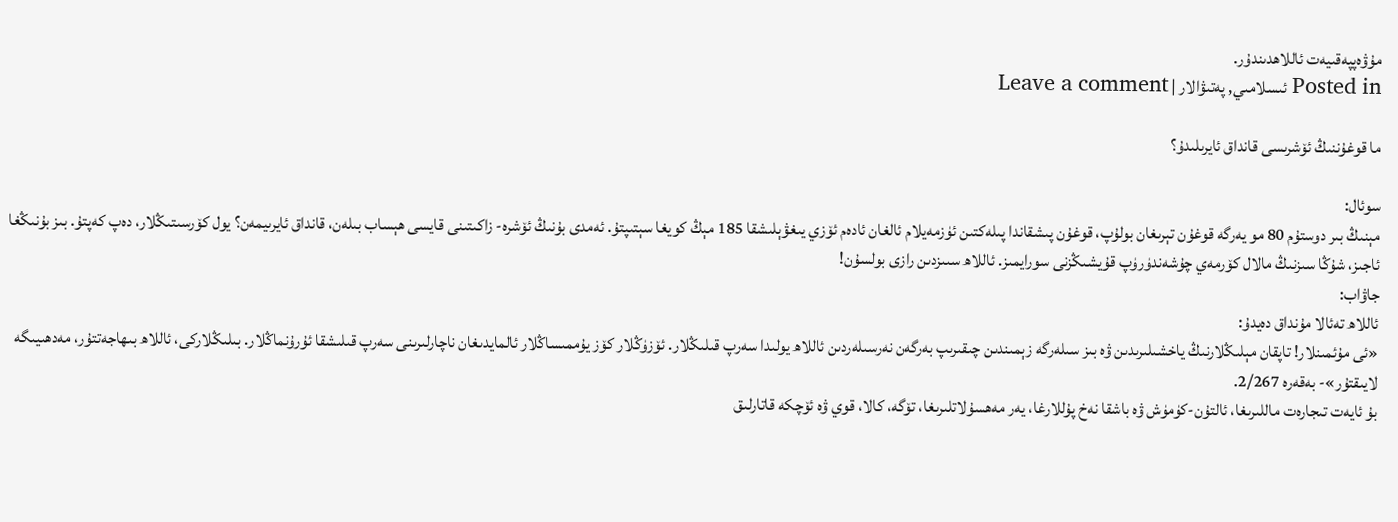مۇۋەپپەقىيەت ئاللاھدىندۇر.
Posted in ئىسلامىي, پەتىۋالار | Leave a comment

ما قوغۇننىڭ ئۆشرىسى قانداق ئايرىلىدۇ؟

سوئال:
مېنىڭ بىر دوستۇم 80 مو يەرگە قوغۇن تېرىغان بولۇپ، قوغۇن پىشقاندا پىلەكتىن ئۈزمەيلام ئالغان ئادەم ئۆزي يىغۋېلىشقا 185 مېڭ كويغا سېتىپتۇ. ئەمدى بۇنىڭ ئۆشرە- زاكىتىنى قايسى ھېساب بىلەن، قانداق ئايرىيمەن؟ يول كۆرسىتىڭلار، دەپ كەپتۇ. بىز بۇنىڭغا ئاجىز، شۇڭا سىزنىڭ مالال كۆرمەي چۇشەندۈرۈپ قۇيشىڭزنى سورايمىز. ئاللاھ سىىزدىن رازى بولسۇن!
جاۋاب:
ئاللاھ تەئالا مۇنداق دەيدۇ:
«ئى مۇئمىنلار! تاپقان مېلىڭلارنىڭ ياخشىلىرىدىن ۋە بىز سىلەرگە زېمىندىن چىقىرىپ بەرگەن نەرسىلەردىن ئاللاھ يولىدا سەرپ قىلىڭلار. ئۆزۈڭلار كۆز يۇممىساڭلار ئالمايدىغان ناچارلىرىنى سەرپ قىلىشقا ئۇرۇنماڭلار. بىلىڭلاركى، ئاللاھ بىھاجەتتۇر، مەدھىيىگە لايىقتۇر»- بەقەرە 2/267.
بۇ ئايەت تىجارەت ماللىرىغا، ئالتۇن-كۈمۈش ۋە باشقا نەخ پۇللارغا، يەر مەھسۇلاتلىرىغا، تۆگە، كالا، قوي ۋە ئۆچكە قاتارلىق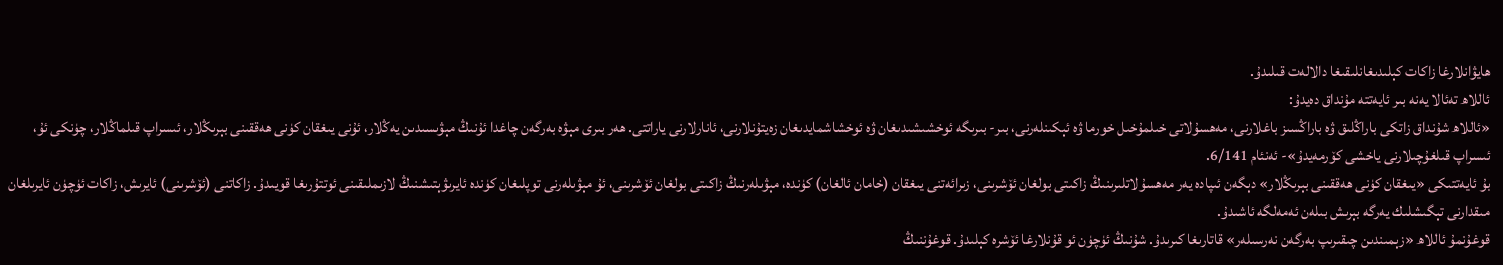ھايۋانلارغا زاكات كېلىدىغانلىقىغا دالالەت قىلىدۇ.
ئاللاھ تەئالا يەنە بىر ئايەتتە مۇنداق دەيدۇ:
«ئاللاھ شۇنداق زاتكى باراڭلىق ۋە باراڭسىز باغلارنى، مەھسۇلاتى خىلمۇخىل خورما ۋە ئېكىنلەرنى، بىر- بىرىگە ئوخشىشىدىغان ۋە ئوخشاشمايدىغان زەيتۇنلارنى، ئانارلارنى ياراتتى. ھەر بىرى مېۋە بەرگەن چاغدا ئۇنىڭ مېۋىسىدىن يەڭلار، ئۇنى يىغقان كۈنى ھەققىنى بېرىڭلار، ئىسراپ قىلماڭلار، چۈنكى ئۇ، ئىسراپ قىلغۇچىلارنى ياخشى كۆرمەيدۇ»- ئەنئام 6/141.
بۇ ئايەتتىكى «يىغقان كۈنى ھەققىنى بېرىڭلار» دېگەن ئىپادە يەر مەھسۇلاتلىرىنىڭ زاكىتى بولغان ئۆشرىنى، زىرائەتنى يىغقان (خامان ئالغان) كۈندە، مېۋىلەرنىڭ زاكىتى بولغان ئۆشرىنى، ئۇ مېۋىلەرنى توپلىغان كۈندە ئايرىۋېتىشنىڭ لازىملىقىنى ئوتتۇرىغا قويىدۇ. زاكاتنى (ئۆشرىنى) ئايرىش، زاكات ئۈچۈن ئايرىلغان مىقدارنى تېگىشلىك يەرگە بېرىش بىلەن ئەمەلگە ئاشىدۇ.
قوغۇنمۇ ئاللاھ «زېمىندىن چىقىرىپ بەرگەن نەرسىلەر» قاتارىغا كىرىدۇ. شۇنىڭ ئۈچۈن ئو قۇنلارغا ئۆشرە كېلىدۇ. قوغۇننىڭ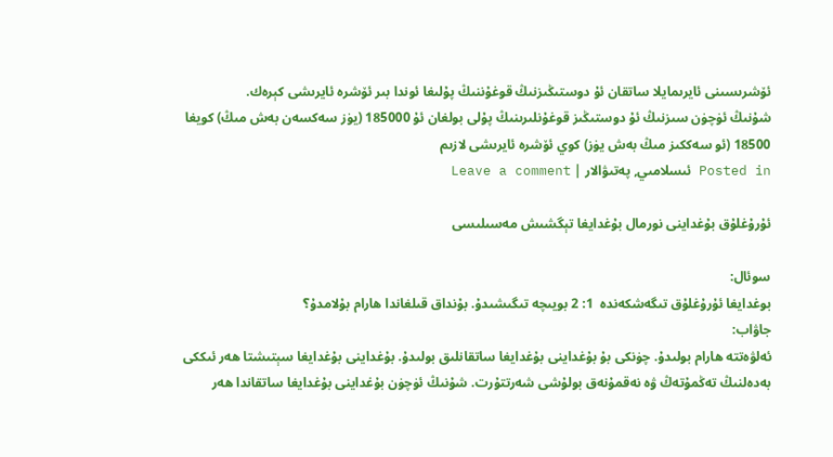ئۆشرىسىنى ئايرىمايلا ساتقان ئۇ دوستىڭىزنىڭ قوغۇننىڭ پۇلىغا ئوندا بىر ئۆشرە ئايرىشى كېرەك.
شۇنىڭ ئۈچۈن سىزنىڭ ئۇ دوستىڭىز قوغۇنلىرىنىڭ پۇلى بولغان ئۇ 185000 (يۈز سەكسەن بەش مىڭ) كويغا 18500 (ئو سەككىز مىڭ بەش يۈز) كوي ئۆشرە ئايرىشى لازىم
Posted in ئىسلامىي, پەتىۋالار | Leave a comment

ئۇرۇغلۇق بۇغداينى نورمال بۇغدايغا تېگشىش مەسىلىسى

سوئال:
بوغدايغا ئۇرۇغلۇق تىگەشكەندە  1: 2 بويىچە تىگىشىدۇ. بۇنداق قىلغاندا ھارام بۇلامدۇ؟
جاۋاب:
ئەلۋەتتە ھارام بولىدۇ. چۈنكى بۇ بۇغداينى بۇغدايغا ساتقانلىق بولىدۇ. بۇغداينى بۇغدايغا سېتىشتا ھەر ئىككى بەدەلنىڭ تەڭمۇتەڭ ۋە نەقمۇنەق بولۇشى شەرتتۇرت. شۇنىڭ ئۈچۈن بۇغداينى بۇغدايغا ساتقاندا ھەر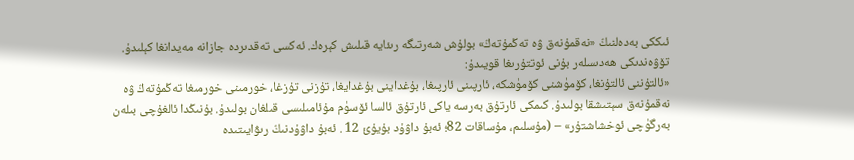ئىككى بەدەلنىڭ «نەقمۇنەق ۋە تەڭمۇتەڭ» بولۇش شەرتىگە رىئايە قىلىش كېرەك. ئەكسى تەقدىردە جازانە مەيدانغا كېلىدۇ. تۆۋەندىكى ھەدىسلەر بۇنى ئوتتۇرىغا قويىدۇ:
«ئالتۇننى ئالتۇنغا، كۆمۈشنى كۆمۈشكە، ئارپىنى ئارپىغا، بۇغداينى بۇغدايغا، تۇزنى تۇزغا، خورمىنى خورمىغا تەڭمۇتەڭ ۋە نەقمۇنەق سېتىشقا بولىدۇ. كىمكى ئارتۇق بەرسە ياكى ئارتۇق ئالسا ئۆسۈم مۇئامىلىسى قىلغان بولىدۇ. بۇنىڭدا ئالغۇچى بىلەن بەرگۈچى ئوخشاشتۇر» – (مۇسلىم، مۇساقات 82؛ ئەبۇ داۋۇد بۇيۇئ 12 . ئەبۇ داۋۇدنىڭ رىۋايىتىدە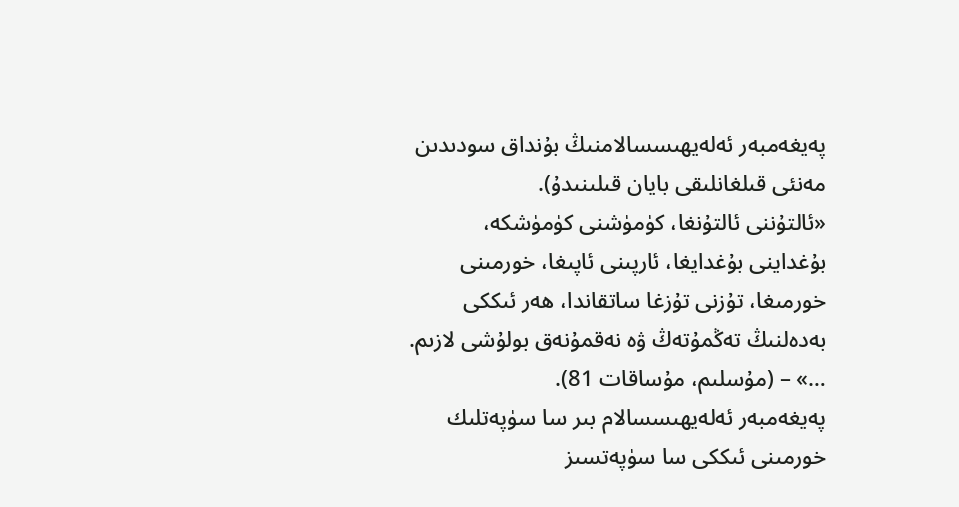پەيغەمبەر ئەلەيھىسسالامنىڭ بۇنداق سودىدىن مەنئى قىلغانلىقى بايان قىلىنىدۇ).
«ئالتۇننى ئالتۇنغا، كۈمۈشنى كۈمۈشكە، بۇغداينى بۇغدايغا، ئارپىنى ئاپىغا، خورمىنى خورمىغا، تۇزنى تۇزغا ساتقاندا، ھەر ئىككى بەدەلنىڭ تەڭمۇتەڭ ۋە نەقمۇنەق بولۇشى لازىم. …» – (مۇسلىم، مۇساقات 81).
پەيغەمبەر ئەلەيھىسسالام بىر سا سۈپەتلىك خورمىنى ئىككى سا سۈپەتسىز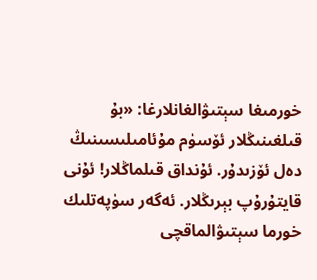خورمىغا سېتىۋالغانلارغا: «بۇ قىلغىنىڭلار ئۆسۈم مۇئامىلىسىنىڭ دەل ئۆزىدۇر. ئۇنداق قىلماڭلار! ئۇنى قايتۇرۇپ بېرىڭلار. ئەگەر سۈپەتلىك خورما سېتىۋالماقچى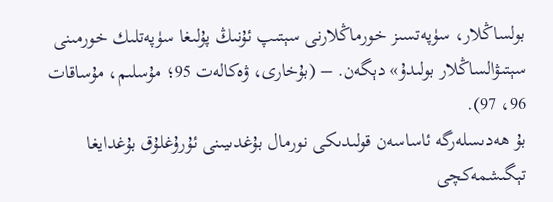بولساڭلار، سۈپەتسىز خورماڭلارنى سېتىپ ئۇنىڭ پۇلىغا سۈپەتلىك خورمىنى سېتىۋالساڭلار بولىدۇ» دېگەن. – (بۇخارى، ۋەكالەت 95؛ مۇسلىم، مۇساقات 96، 97).
بۇ ھەدىسلەرگە ئاساسەن قولىدىكى نورمال بۇغدىيىنى ئۇرۇغلۇق بۇغدايغا تېگىشمەكچى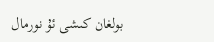بولغان كىشى ئۇ نورمال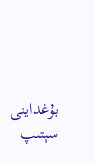بۇغداينى سېتىپ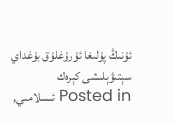ئۇنىڭ پۇلىغا ئۇرۇغلۇق بۇغداي سېتىۋېلىشى كېرەك
Posted in ئىسلامىي,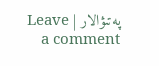پەتىۋالار | Leave a comment